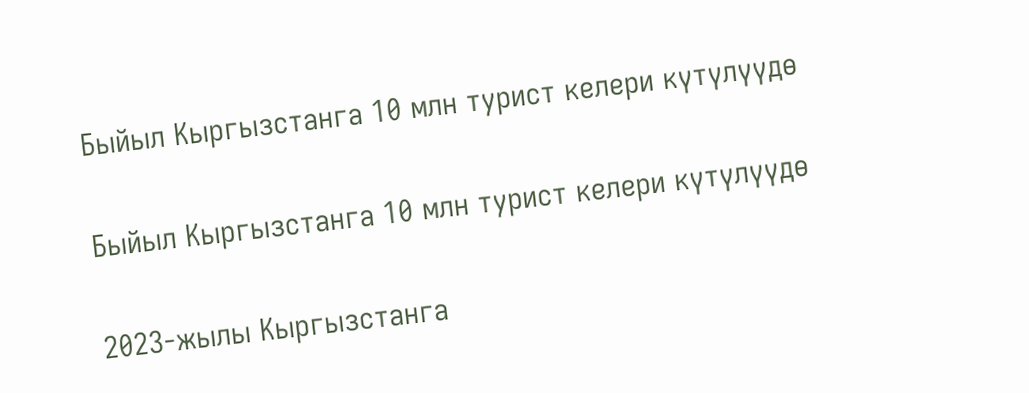Быйыл Кыргызстанга 10 млн турист келери күтүлүүдө

Быйыл Кыргызстанга 10 млн турист келери күтүлүүдө

2023-жылы Кыргызстанга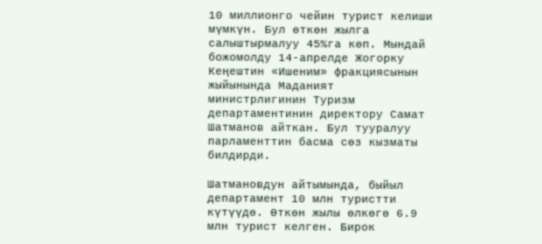10 миллионго чейин турист келиши мүмкүн. Бул өткөн жылга салыштырмалуу 45%га көп. Мындай божомолду 14-апрелде Жогорку Кеңештин «Ишеним» фракциясынын жыйынында Маданият министрлигинин Туризм департаментинин директору Самат Шатманов айткан. Бул тууралуу парламенттин басма сөз кызматы билдирди.

Шатмановдун айтымында, быйыл департамент 10 млн туристти күтүүдө. Өткөн жылы өлкөгө 6.9 млн турист келген. Бирок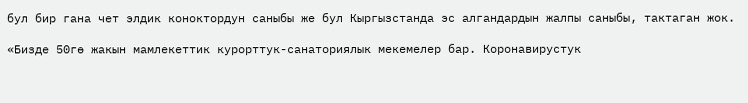бул бир гана чет элдик коноктордун саныбы же бул Кыргызстанда эс алгандардын жалпы саныбы, тактаган жок.

«Бизде 50гө жакын мамлекеттик курорттук-санаториялык мекемелер бар. Коронавирустук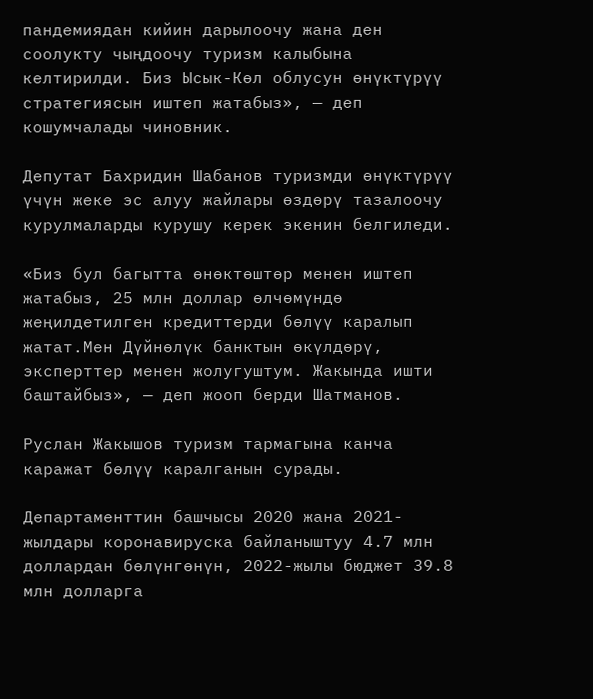пандемиядан кийин дарылоочу жана ден соолукту чыңдоочу туризм калыбына келтирилди. Биз Ысык-Көл облусун өнүктүрүү стратегиясын иштеп жатабыз», — деп кошумчалады чиновник.

Депутат Бахридин Шабанов туризмди өнүктүрүү үчүн жеке эс алуу жайлары өздөрү тазалоочу курулмаларды курушу керек экенин белгиледи.

«Биз бул багытта өнөктөштөр менен иштеп жатабыз, 25 млн доллар өлчөмүндө жеңилдетилген кредиттерди бөлүү каралып жатат.Мен Дүйнөлүк банктын өкүлдөрү, эксперттер менен жолугуштум. Жакында ишти баштайбыз», — деп жооп берди Шатманов.

Руслан Жакышов туризм тармагына канча каражат бөлүү каралганын сурады.

Департаменттин башчысы 2020 жана 2021-жылдары коронавируска байланыштуу 4.7 млн доллардан бөлүнгөнүн, 2022-жылы бюджет 39.8 млн долларга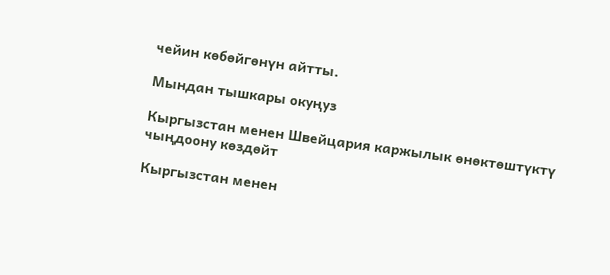чейин көбөйгөнүн айтты.

Мындан тышкары окуңуз

Кыргызстан менен Швейцария каржылык өнөктөштүктү чыңдоону көздөйт

Кыргызстан менен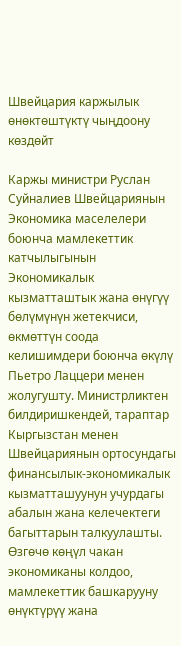Швейцария каржылык өнөктөштүктү чыңдоону көздөйт

Каржы министри Руслан Суйналиев Швейцариянын Экономика маселелери боюнча мамлекеттик катчылыгынын Экономикалык кызматташтык жана өнүгүү бөлүмүнүн жетекчиси, өкмөттүн соода келишимдери боюнча өкүлү Пьетро Лаццери менен жолугушту. Министрликтен билдиришкендей, тараптар Кыргызстан менен Швейцариянын ортосундагы финансылык-экономикалык кызматташуунун учурдагы абалын жана келечектеги багыттарын талкуулашты. Өзгөчө көңүл чакан экономиканы колдоо, мамлекеттик башкарууну өнүктүрүү жана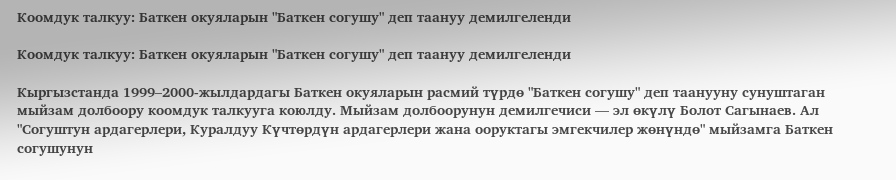Коомдук талкуу: Баткен окуяларын "Баткен согушу" деп таануу демилгеленди

Коомдук талкуу: Баткен окуяларын "Баткен согушу" деп таануу демилгеленди

Кыргызстанда 1999–2000-жылдардагы Баткен окуяларын расмий түрдө "Баткен согушу" деп таанууну сунуштаган мыйзам долбоору коомдук талкууга коюлду. Мыйзам долбоорунун демилгечиси — эл өкүлү Болот Сагынаев. Ал "Согуштун ардагерлери, Куралдуу Күчтөрдүн ардагерлери жана ооруктагы эмгекчилер жөнүндө" мыйзамга Баткен согушунун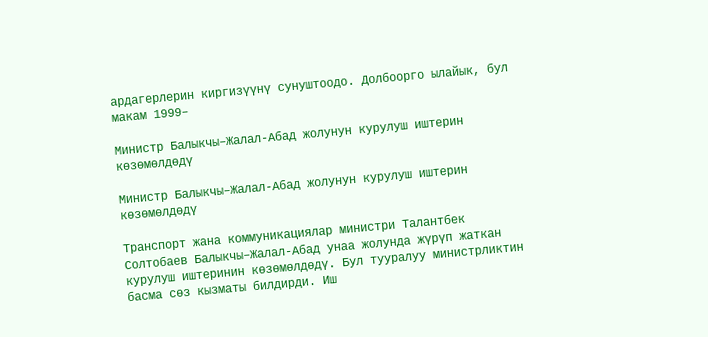ардагерлерин киргизүүнү сунуштоодо. Долбоорго ылайык, бул макам 1999–

Министр Балыкчы–Жалал-Абад жолунун курулуш иштерин көзөмөлдөдү

Министр Балыкчы–Жалал-Абад жолунун курулуш иштерин көзөмөлдөдү

Транспорт жана коммуникациялар министри Талантбек Солтобаев Балыкчы–Жалал-Абад унаа жолунда жүрүп жаткан курулуш иштеринин көзөмөлдөдү. Бул тууралуу министрликтин басма сөз кызматы билдирди. Иш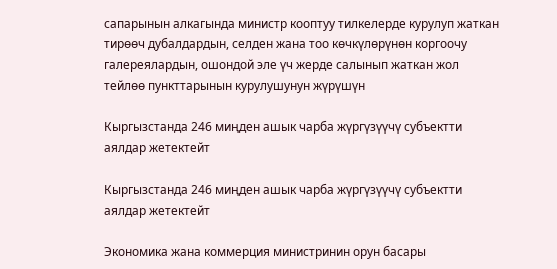сапарынын алкагында министр кооптуу тилкелерде курулуп жаткан тирөөч дубалдардын, селден жана тоо көчкүлөрүнөн коргоочу галереялардын, ошондой эле үч жерде салынып жаткан жол тейлөө пункттарынын курулушунун жүрүшүн

Кыргызстанда 246 миңден ашык чарба жүргүзүүчү субъектти аялдар жетектейт

Кыргызстанда 246 миңден ашык чарба жүргүзүүчү субъектти аялдар жетектейт

Экономика жана коммерция министринин орун басары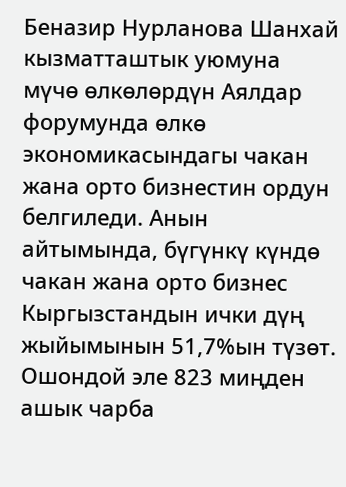Беназир Нурланова Шанхай кызматташтык уюмуна мүчө өлкөлөрдүн Аялдар форумунда өлкө экономикасындагы чакан жана орто бизнестин ордун белгиледи. Анын айтымында, бүгүнкү күндө чакан жана орто бизнес Кыргызстандын ички дүң жыйымынын 51,7%ын түзөт. Ошондой эле 823 миңден ашык чарба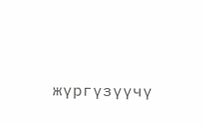жүргүзүүчү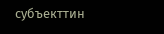субъекттин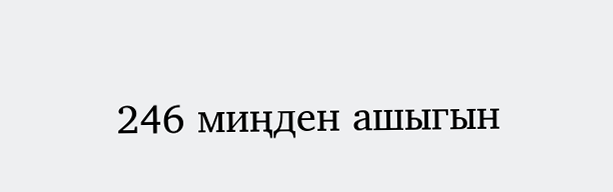246 миңден ашыгын